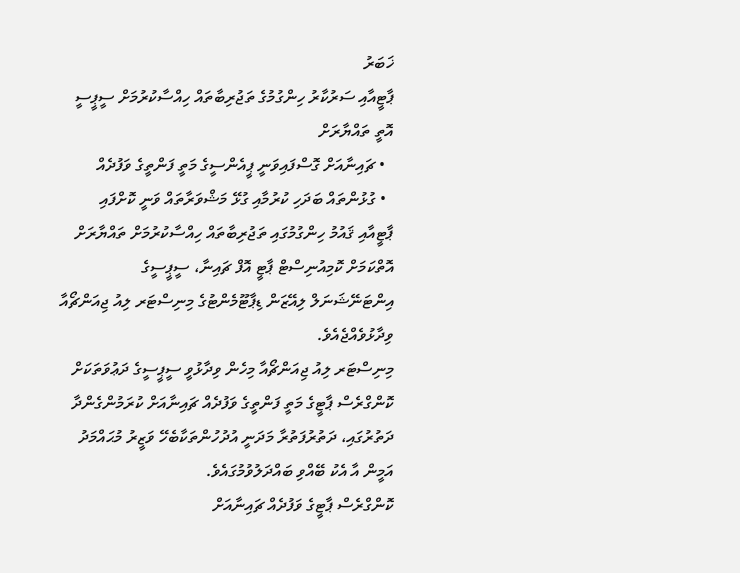ޚަބަރު
ޕާޓީއާއި ސަރުކާރު ހިންގުމުގެ ތަޖުރިބާތައް ހިއްސާކުރުމަށް ސީޕީސީ އޮތީ ތައްޔާރަށް
  • ޗައިނާއަށް ގޮސްފައިވަނީ ޕީއެންސީގެ މަތީ ފަންތީގެ ވަފުދެއް
  • ގުޅުންތައް ބަދަހި ކުރުމާއި ގުޅޭ މަޝްވަރާތައް ވަނީ ކޮށްފައި
ޕާޓީއާއި ޤައުމު ހިންގުމުގައި ތަޖުރިބާތައް ހިއްސާކުރުމަށް ތައްޔާރަށް އޮތްކަމަށް ކޮމިއުނިސްޓް ޕާޓީ އޮފް ޗައިނާ، ސީޕީސީގެ އިންޓަނޭޝަނަލް ލިއޭޒަން ޑިޕާޓޫމެންޓުގެ މިނިސްޓަރ ލިއު ޖިއަންޗޯއާ ވިދާޅުވެއްޖެއެވެ.
މިނިސްޓަރ ލިއު ޖިއަންޗޯއާ މިހެން ވިދާޅުވީ ސީޕީސީގެ ދަޢުވަތަކަށް ކޮންގްރެސް ޕާޓީގެ މަތީ ފަންތީގެ ވަފުދެއް ޗައިނާއަށް ކުރަމުންގެންދާ ދަތުރުގައި، ދަތުރުފަތުރާ މަދަނީ އުދުހުންތަކާބެހޭ ވަޒީރު މުޙައްމަދު އަމީން އާ އެކު ބޭއްވި ބައްދަލުވުމުގައެވެ.
ކޮންގްރެސް ޕާޓީގެ ވަފުދެއް ޗައިނާއަށް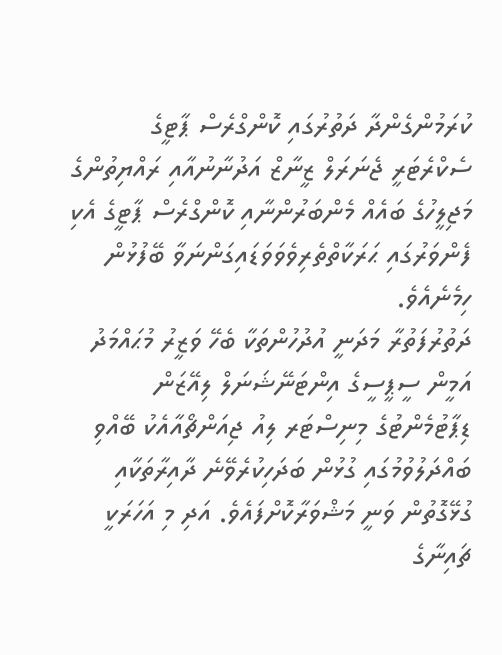ކުރަމުންގެންދާ ދަތުރުގައި ކޮންގްރެސް ޕާޓީގެ ސެކްރެޓަރީ ޖެނަރަލް ޒީނާޒް އަދުނާނުއާއި ރައްޔިތުންގެ މަޖިލީހުގެ ބައެއް މެންބަރުންނާއި ކޮންގްރެސް ޕާޓީގެ އެކި ފެންވަރުގައި ޙަރަކާތްތެރިވެވަވަޑައިގަންނަވާ ބޭފުޅުން ހިމެނެއެވެ.
ދަތުރުފަތުރާ މަދަނީ އުދުހުންތަކާ ބެހޭ ވަޒީރު މުޙައްމަދު އަމީން ސީޕީސީގެ އިންޓަނޭޝަނަލް ލިއޭޒަން ޑިޕާޓުމެންޓުގެ މިނިސްޓަރ ލިއު ޖިއަންޗޯއާއެކު ބޭއްވި ބައްދަލުވުމުގައި ގުޅުން ބަދަހިކުރެވޭނެ ދާއިރާތަކާއި ގުޅޭގޮތުން ވަނީ މަޝްވަރާކޮށްފައެވެ. އަދި މި އަހަރަކީ ޗައިނާގެ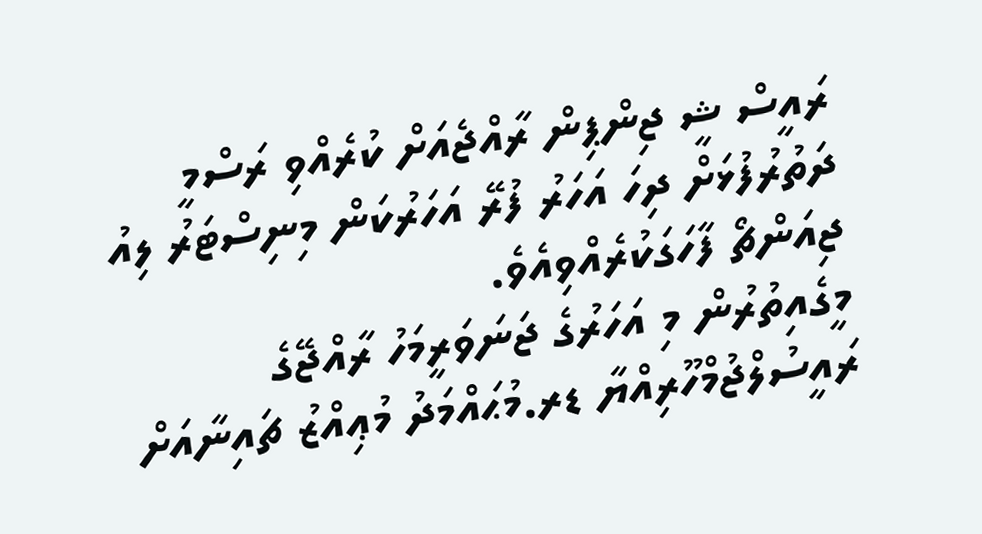ރައީސް ޝީ ޖިންޕިން ރާއްޖެއަށް ކުރެއްވި ރަސްމީ ދަތުރުފުޅަށް ދިހަ އަހަރު ފުރޭ އަހަރުކަން މިނިސްޓަރު ލިއު ޖިއަންޗޯ ފާހަގަކުރެއްވިއެވެ.
މީގެއިތުރުން މި އަހަރުގެ ޖަނަވަރީމަހު ރާއްޖޭގެ ރައީސުލްޖުމްހޫރިއްޔާ ޑރ.މުޙައްމަދު މުޢިއްޒު ޗައިނާއަށް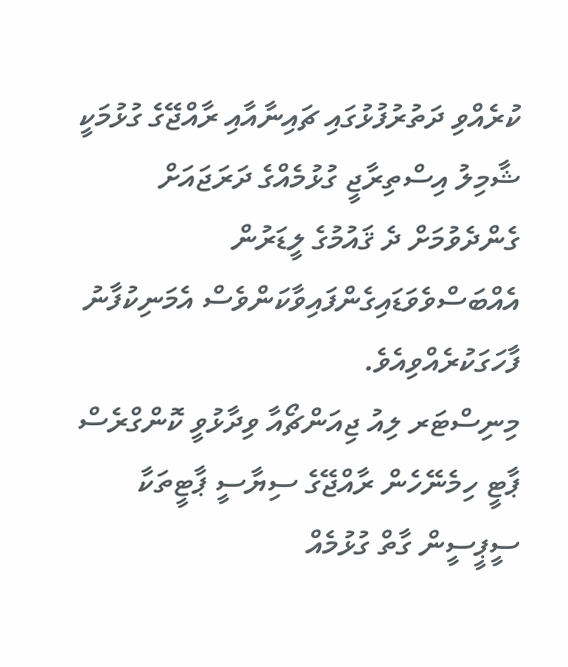ކުރެއްވި ދަތުރުފުޅުގައި ޗައިނާއާއި ރާއްޖޭގެ ގުޅުމަކީ ޝާމިލު އިސްތިރާޖީ ގުޅުމެއްގެ ދަރަޖައަށް ގެންދެވުމަށް ދެ ޤައުމުގެ ލީޑަރުން އެއްބަސްވެވަޑައިގެންފައިވާކަންވެސް އެމަނިކުފާނު ފާހަގަކުރެއްވިއެވެ.
މިނިސްޓަރ ލިއު ޖިއަންޗޯއާ ވިދާޅުވީ ކޮންގްރެސް ޕާޓީ ހިމެނޭހެން ރާއްޖޭގެ ސިޔާސީ ޕާޓީތަކާ ސީޕީސީން ގާތް ގުޅުމެއް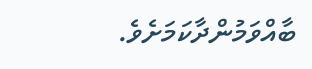ބާއްވަމުންދާކަމަށެވެ.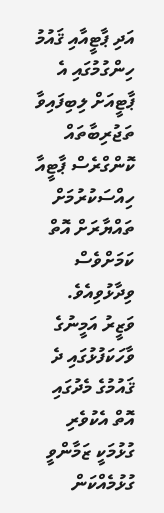އަދި ޕާޓީއާއި ޤައުމު ހިންގުމުގައި އެ ޕާޓީއަށް ލިބިފައިވާ ތަޖުރިބާތައް ކޮންގްރެސް ޕާޓީއާ ހިއްސަކުރުމަށް ތައްޔާރަށް އޮތް ކަމަށްވެސް ވިދާޅުވިއެވެ.
ވަޒީރު އަމީނުގެ ވާހަކަފުޅުގައި ދެ ޤައުމުގެ މެދުގައި އޮތް އެކުވެރި ގުޅުމަކީ ޒަމާންވީ ގުޅުމެއްކަން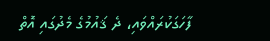ފާހަގަކުރައްވައި، ދެ ޤައުމުގެ މެދުގައި އޮތް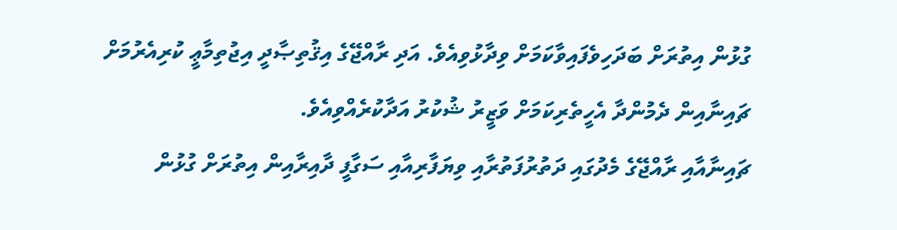ގުޅުން އިތުރަށް ބަދަހިވެފައިވާކަމަށް ވިދާޅުވިއެވެ. އަދި ރާއްޖޭގެ އިޤުތިޞާދީ އިޖުތިމާޢީ ކުރިއެރުމަށް ޗައިނާއިން ދެމުންދާ އެހީތެރިކަމަށް ވަޒީރު ޝުކުރު އަދާކުރެއްވިއެވެ.
ޗައިނާއާއި ރާއްޖޭގެ މެދުގައި ދަތުރުފަތުރާއި ވިޔަފާރިއާއި ސަގާފީ ދާއިރާއިން އިތުރަށް ގުޅުން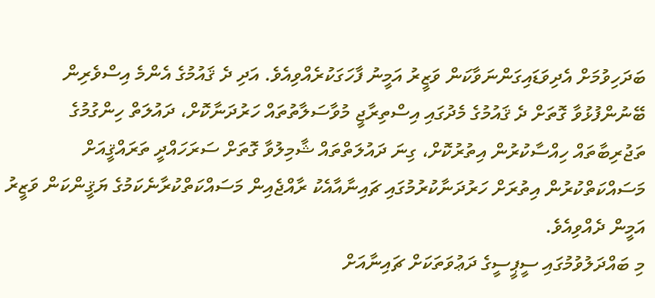ބަދަހިވުމަށް އެދިވަޑައިގަންނަވާކަން ވަޒީރު އަމީނު ފާހަގަކުރެއްވިއެވެ. އަދި ދެ ޤައުމުގެ އެންމެ އިސްވެރިން ބޭނުންފުޅުވާ ގޮތަށް ދެ ޤައުމުގެ މެދުގައި އިސްތިރާޖީ މުވާސަލާތުތައް ހަރުދަނާކޮށް، ދައުލަތް ހިންގުމުގެ ތަޖުރިބާތައް ހިއްސާކުރުން އިތުރުކޮށް، ގިނަ ދައުލަތްތައް ޝާމިލުވާ ގޮތަށް ސަރަހައްދީ ތަރައްޤީއަށް މަސައްކަތްކުރުން އިތުރަށް ހަރުދަނާކުރުމުގައި ޗައިނާއާއެކު ރާއްޖެއިން މަސައްކަތްކުރާނެކަމުގެ ޔަޤީންކަން ވަޒީރު އަމީން ދެއްވިއެވެ.
މި ބައްދަލުވުމުގައި ސީޕީސީގެ ދަޢުވަތަކަށް ޗައިނާއަށް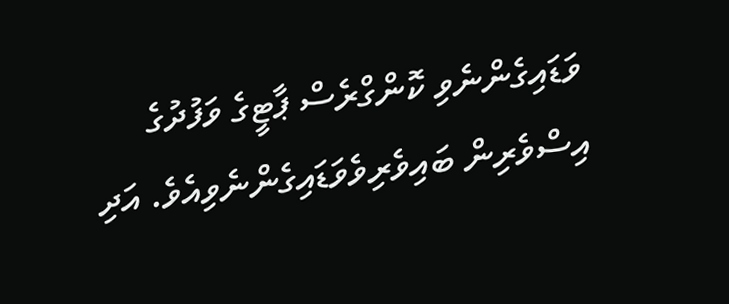ވަޑައިގެންނެވި ކޮންގްރެސް ޕާޓީގެ ވަފުދުގެ އިސްވެރިން ބައިވެރިވެވަޑައިގެންނެވިއެވެ. އަދި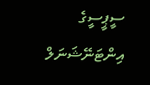ސީޕީސީގެ އިންޓަނޭޝަނަލް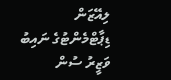ލިއޭޒަން ޑިޕާޓްމެންޓުގެ ނައިބު ވަޒީރު ސުން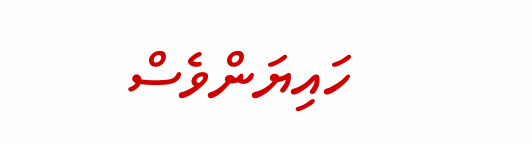ހައިޔަންވެސް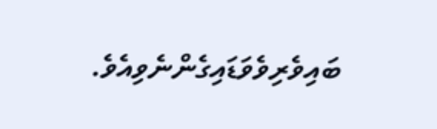ބައިވެރިވެވަޑައިގެންނެވިއެވެ.